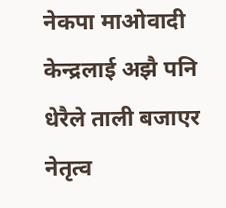नेकपा माओवादी केन्द्रलाई अझै पनि धेरैले ताली बजाएर नेतृत्व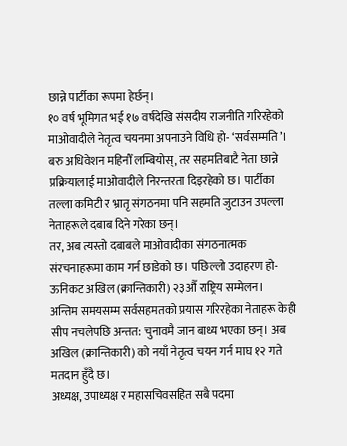छान्ने पार्टीका रूपमा हेर्छन्।
१० वर्ष भूमिगत भई १७ वर्षदेखि संसदीय राजनीति गरिरहेको माओवादीले नेतृत्व चयनमा अपनाउने विधि हो- ‘सर्वसम्मति’।
बरु अधिवेशन महिनौँ लम्बियोस्, तर सहमतिबाटै नेता छान्ने प्रक्रियालाई माओवादीले निरन्तरता दिइरहेको छ। पार्टीका तल्ला कमिटी र भ्रातृ संगठनमा पनि सहमति जुटाउन उपल्ला नेताहरूले दबाब दिने गरेका छन्।
तर, अब त्यस्तो दबाबले माओवादीका संगठनात्मक संरचनाहरूमा काम गर्न छाडेको छ। पछिल्लो उदाहरण हो- ऊनिकट अखिल (क्रान्तिकारी) २३औँ राष्ट्रिय सम्मेलन।
अन्तिम समयसम्म सर्वसहमतको प्रयास गरिरहेका नेताहरू केही सीप नचलेपछि अन्तत: चुनावमै जान बाध्य भएका छन्। अब अखिल (क्रान्तिकारी) को नयाँ नेतृत्व चयन गर्न माघ १२ गते मतदान हुँदै छ।
अध्यक्ष, उपाध्यक्ष र महासचिवसहित सबै पदमा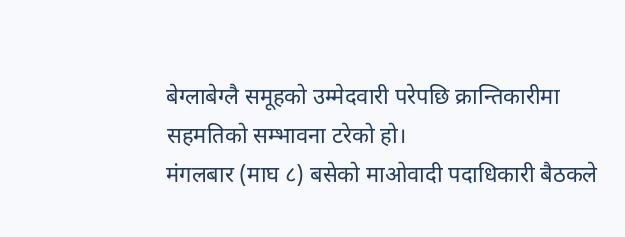बेग्लाबेग्लै समूहको उम्मेदवारी परेपछि क्रान्तिकारीमा सहमतिको सम्भावना टरेको हो।
मंगलबार (माघ ८) बसेको माओवादी पदाधिकारी बैठकले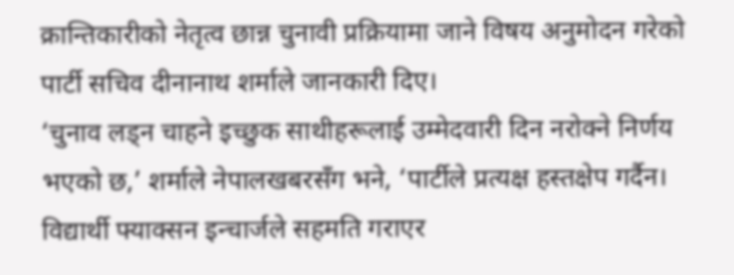क्रान्तिकारीको नेतृत्व छान्न चुनावी प्रक्रियामा जाने विषय अनुमोदन गरेको पार्टी सचिव दीनानाथ शर्माले जानकारी दिए।
‘चुनाव लड्न चाहने इच्छुक साथीहरूलाई उम्मेदवारी दिन नरोक्ने निर्णय भएको छ,’ शर्माले नेपालखबरसँग भने, ‘पार्टीले प्रत्यक्ष हस्तक्षेप गर्दैन। विद्यार्थी फ्याक्सन इन्चार्जले सहमति गराएर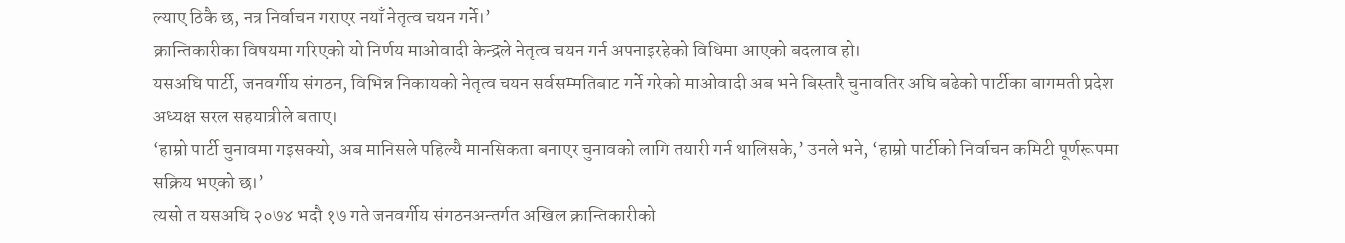ल्याए ठिकै छ, नत्र निर्वाचन गराएर नयाँ नेतृत्व चयन गर्ने।’
क्रान्तिकारीका विषयमा गरिएको यो निर्णय माओवादी केन्द्रले नेतृत्व चयन गर्न अपनाइरहेको विधिमा आएको बदलाव हो।
यसअघि पार्टी, जनवर्गीय संगठन, विभिन्न निकायको नेतृत्व चयन सर्वसम्मतिबाट गर्ने गरेको माओवादी अब भने बिस्तारै चुनावतिर अघि बढेको पार्टीका बागमती प्रदेश अध्यक्ष सरल सहयात्रीले बताए।
‘हाम्रो पार्टी चुनावमा गइसक्यो, अब मानिसले पहिल्यै मानसिकता बनाएर चुनावको लागि तयारी गर्न थालिसके,’ उनले भने, ‘हाम्रो पार्टीको निर्वाचन कमिटी पूर्णरूपमा सक्रिय भएको छ।’
त्यसो त यसअघि २०७४ भदौ १७ गते जनवर्गीय संगठनअन्तर्गत अखिल क्रान्तिकारीको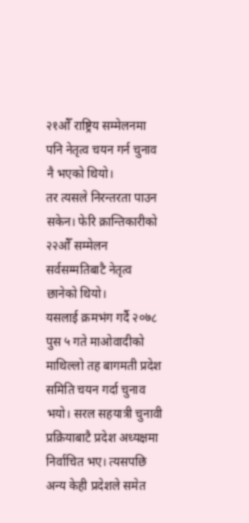२१औँ राष्ट्रिय सम्मेलनमा पनि नेतृत्व चयन गर्न चुनाव नै भएको थियो।
तर त्यसले निरन्तरता पाउन सकेन। फेरि क्रान्तिकारीको २२औँ सम्मेलन सर्वसम्मतिबाटै नेतृत्व छानेको थियो।
यसलाई क्रमभंग गर्दै २०७८ पुस ५ गते माओवादीको माथिल्लो तह बागमती प्रदेश समिति चयन गर्दा चुनाव भयो। सरल सहयात्री चुनावी प्रक्रियाबाटै प्रदेश अध्यक्षमा निर्वाचित भए। त्यसपछि अन्य केही प्रदेशले समेत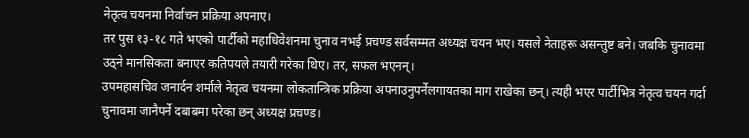नेतृत्व चयनमा निर्वाचन प्रक्रिया अपनाए।
तर पुस १३-१८ गते भएको पार्टीको महाधिवेशनमा चुनाव नभई प्रचण्ड सर्वसम्मत अध्यक्ष चयन भए। यसले नेताहरू असन्तुष्ट बने। जबकि चुनावमा उठ्ने मानसिकता बनाएर कतिपयले तयारी गरेका थिए। तर, सफल भएनन्।
उपमहासचिव जनार्दन शर्माले नेतृत्व चयनमा लोकतान्त्रिक प्रक्रिया अपनाउनुपर्नेलगायतका माग राखेका छन्। त्यही भएर पार्टीभित्र नेतृत्व चयन गर्दा चुनावमा जानैपर्ने दबाबमा परेका छन् अध्यक्ष प्रचण्ड।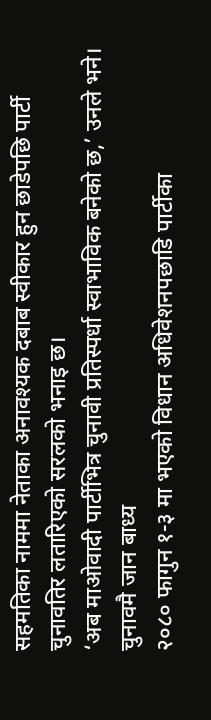सहमतिका नाममा नेताका अनावश्यक दबाब स्वीकार हुन छाडेपछि पार्टी चुनावतिर लतारिएको सरलको भनाइ छ।
‘अब माओवादी पार्टीभित्र चुनावी प्रतिस्पर्धा स्वाभाविक बनेको छ,’ उनले भने।
चुनावमै जान बाध्य
२०८० फागुन १-३ मा भएको विधान अधिवेशनपछाडि पार्टीका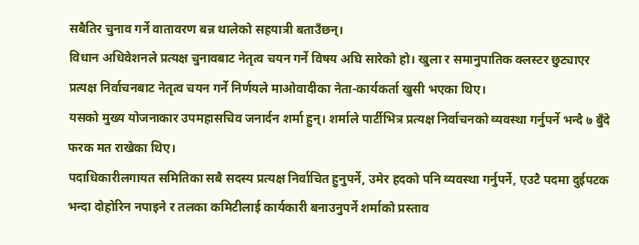सबैतिर चुनाव गर्ने वातावरण बन्न थालेको सहयात्री बताउँछन्।
विधान अधिवेशनले प्रत्यक्ष चुनावबाट नेतृत्व चयन गर्ने विषय अघि सारेको हो। खुला र समानुपातिक क्लस्टर छुट्याएर प्रत्यक्ष निर्वाचनबाट नेतृत्व चयन गर्ने निर्णयले माओवादीका नेता-कार्यकर्ता खुसी भएका थिए।
यसको मुख्य योजनाकार उपमहासचिव जनार्दन शर्मा हुन्। शर्माले पार्टीभित्र प्रत्यक्ष निर्वाचनको व्यवस्था गर्नुपर्ने भन्दै ७ बुँदे फरक मत राखेका थिए।
पदाधिकारीलगायत समितिका सबै सदस्य प्रत्यक्ष निर्वाचित हुनुपर्ने, उमेर हदको पनि व्यवस्था गर्नुपर्ने, एउटै पदमा दुईपटक भन्दा दोहोरिन नपाइने र तलका कमिटीलाई कार्यकारी बनाउनुपर्ने शर्माको प्रस्ताव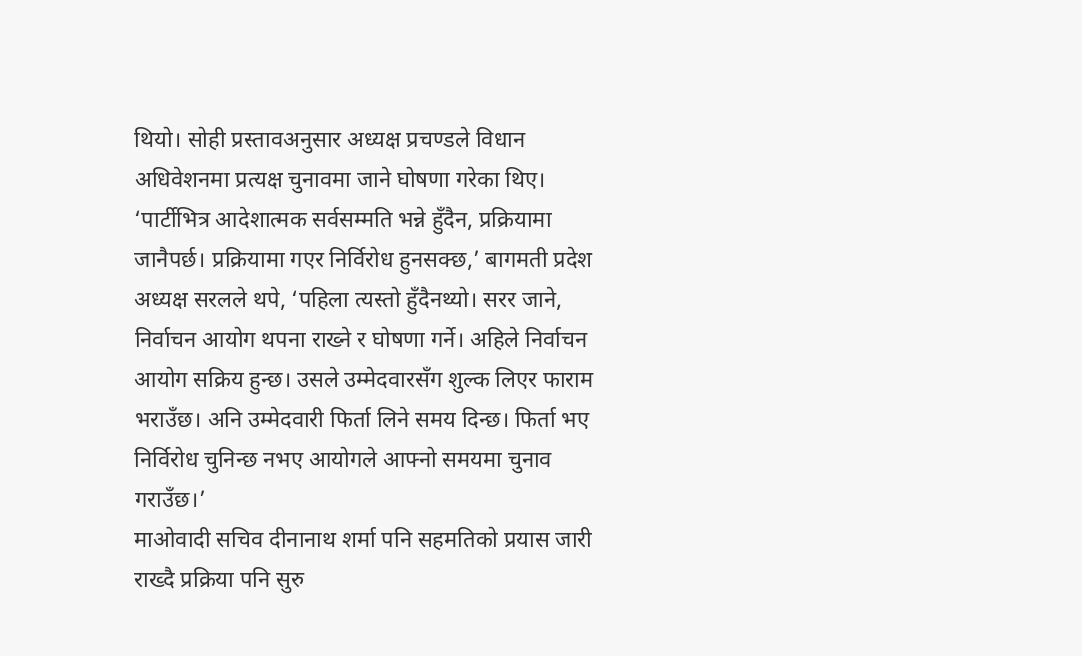थियो। सोही प्रस्तावअनुसार अध्यक्ष प्रचण्डले विधान अधिवेशनमा प्रत्यक्ष चुनावमा जाने घोषणा गरेका थिए।
‘पार्टीभित्र आदेशात्मक सर्वसम्मति भन्ने हुँदैन, प्रक्रियामा जानैपर्छ। प्रक्रियामा गएर निर्विरोध हुनसक्छ,’ बागमती प्रदेश अध्यक्ष सरलले थपे, ‘पहिला त्यस्तो हुँदैनथ्यो। सरर जाने, निर्वाचन आयोग थपना राख्ने र घोषणा गर्ने। अहिले निर्वाचन आयोग सक्रिय हुन्छ। उसले उम्मेदवारसँग शुल्क लिएर फाराम भराउँछ। अनि उम्मेदवारी फिर्ता लिने समय दिन्छ। फिर्ता भए निर्विरोध चुनिन्छ नभए आयोगले आफ्नो समयमा चुनाव गराउँछ।’
माओवादी सचिव दीनानाथ शर्मा पनि सहमतिको प्रयास जारी राख्दै प्रक्रिया पनि सुरु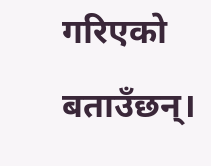गरिएको बताउँछन्।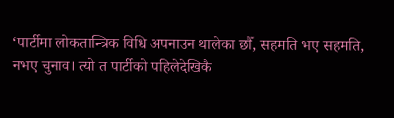‘पार्टीमा लोकतान्त्रिक विधि अपनाउन थालेका छौँ, सहमति भए सहमति, नभए चुनाव। त्यो त पार्टीको पहिलेदेखिकै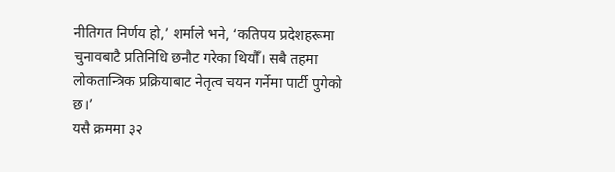नीतिगत निर्णय हो,’ शर्माले भने, ‘कतिपय प्रदेशहरूमा चुनावबाटै प्रतिनिधि छनौट गरेका थियौँ। सबै तहमा लोकतान्त्रिक प्रक्रियाबाट नेतृत्व चयन गर्नेमा पार्टी पुगेको छ।’
यसै क्रममा ३२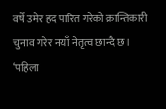वर्षे उमेर हद पारित गरेको क्रान्तिकारी चुनाव गरेर नयाँ नेतृत्व छान्दै छ।
‘पहिला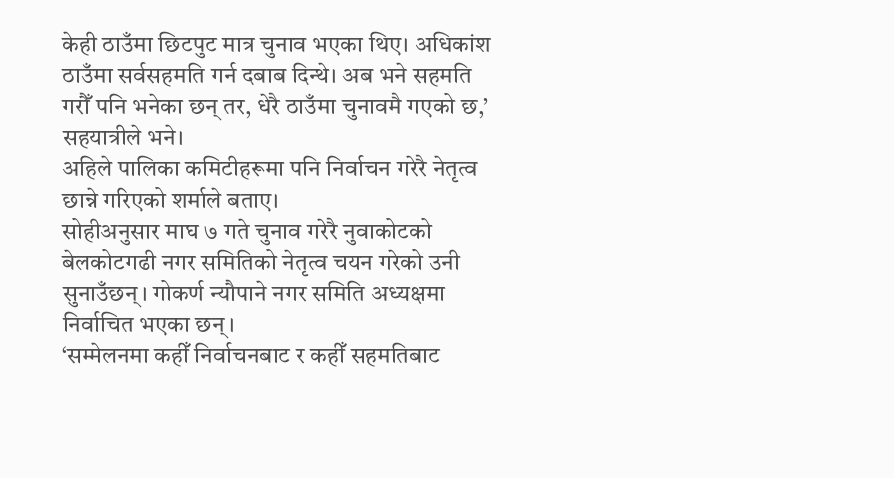केही ठाउँमा छिटपुट मात्र चुनाव भएका थिए। अधिकांश ठाउँमा सर्वसहमति गर्न दबाब दिन्थे। अब भने सहमति गरौँ पनि भनेका छन् तर, धेरै ठाउँमा चुनावमै गएको छ,’ सहयात्रीले भने।
अहिले पालिका कमिटीहरूमा पनि निर्वाचन गरेरै नेतृत्व छान्ने गरिएको शर्माले बताए।
सोहीअनुसार माघ ७ गते चुनाव गरेरै नुवाकोटको बेलकोटगढी नगर समितिको नेतृत्व चयन गरेको उनी सुनाउँछन्। गोकर्ण न्यौपाने नगर समिति अध्यक्षमा निर्वाचित भएका छन्।
‘सम्मेलनमा कहीँ निर्वाचनबाट र कहीँ सहमतिबाट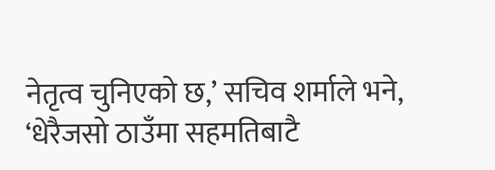नेतृत्व चुनिएको छ,’ सचिव शर्माले भने, ‘धेरैजसो ठाउँमा सहमतिबाटै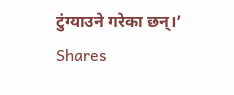टुंग्याउने गरेका छन्।’
Shares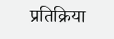प्रतिक्रिया